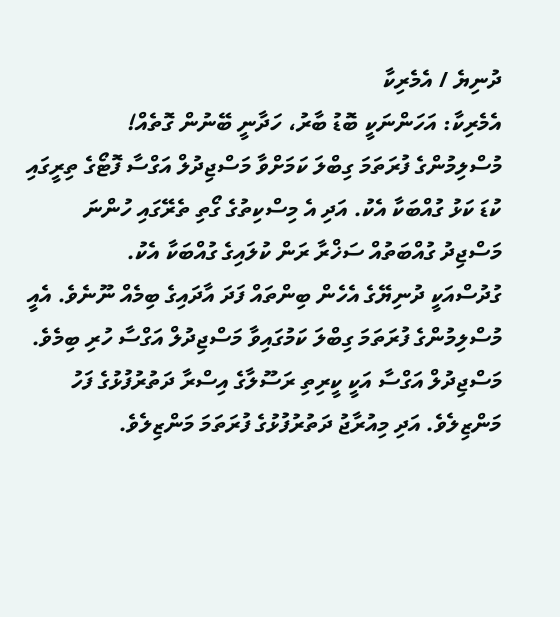ދުނިޔެ / އެމެރިކާ
އެމެރިކާ: އަހަންނަކީ ބޮޑު ބާރު، ހަދާނީ ބޭނުން ގޮތެއް!
މުސްލިމުންގެ ފުރަތަމަ ގިބްލަ ކަމަށްވާ މަސްޖިދުލް އަގްސާ ފޮޓޯގެ ތިރީގައި ކުޑަ ކަޅު ގުއްބަކާ އެކު. އަދި އެ މިސްކިތުގެ ގޯތި ތެރޭގައި ހުންނަ މަސްޖިދު ގުއްބަތުއް ސަޚްރާ ރަން ކުލައިގެ ގުއްބަކާ އެކު.
ގުދުސްއަކީ ދުނިޔޭގެ އެހެން ބިންތައް ފަދަ އާދައިގެ ބިމެއް ނޫނެވެ. އެއީ މުސްލިމުންގެ ފުރަތަމަ ގިބްލަ ކަމުގައިވާ މަސްޖިދުލް އަގްސާ ހުރި ބިމެވެ. މަސްޖިދުލް އަގްސާ އަކީ ކީރިތި ރަސޫލާގެ އިސްރާ ދަތުރުފުޅުގެ ފަހު މަންޒިލެވެ. އަދި މިއުރާޖު ދަތުރުފުޅުގެ ފުރަތަމަ މަންޒިލެވެ.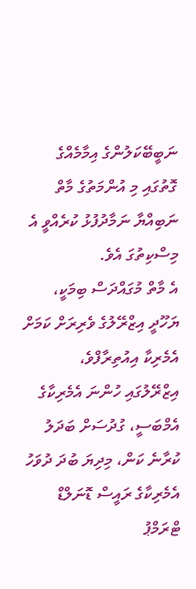ނަބީބޭކަލުންގެ އިމާމެއްގެ ގޮތުގައި މި އުންމަތުގެ މާތް ނަބިއްޔާ ނަމާދުފުޅު ކުރެއްވީ އެ މިސްކިތުގަ އެވެ.
އެ މާތް މުގައްދަސް ބިމަކީ، ޔަހޫދީ އިޒްރޭލުގެ ވެރިރަށް ކަމަށް އެމެރިކާ އިއުތިރާފްވެ، އިޒްރޭލުގައި ހުންނަ އެމެރިކާގެ އެމްބަސީ، ގުދުސަށް ބަދަލު ކުރާނެ ކަން، މިދިޔަ ބުދަ ދުވަހު އެމެރިކާގެ ރައީސް ޑޮނަލްޑް ޓްރަމްޕު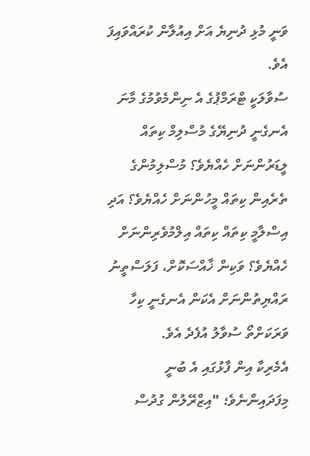ވަނީ މުޅި ދުނިޔެ އަށް އިއުލާން ކުރައްވައިފަ އެވެ.
ސުވާލަކީ ޓްރަމްޕުގެ އެ ނިންމެވުމުގެ މާނަ އެނގެނީ ދުނިޔޭގެ މުސްލިމް ކިތައް ލީޑަރުންނަށް ހެއްޔެވެ؟ މުސްލިމުންގެ ތެރެއިން ކިތައް މީހުންނަށް ހެއްޔެވެ؟ އަދި އިސްލާމީ ކިތައް ކިތައް އިލްމުވެރިންނަށް ހެއްޔެވެ؟ ވަކިން ޚާއްސަކޮށް، ފަލަސްތީނު ރައްޔިތުންނަށް އެކަން އެނގެނީ ކިހާ ވަރަކަށްތޯ ސުވާލު އުފެދެ އެވެ.
އެމެރިކާ އިން ފާޅުގައި އެ ބުނީ މިފަދައިންނެވެ؛ "އިޒްރޭލުން ގުދުސް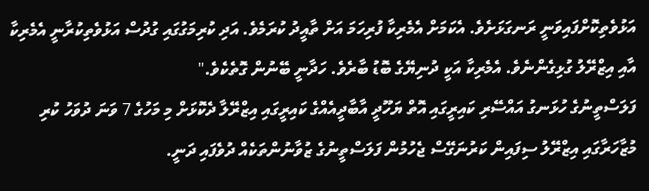އަޅުވެތިކޮށްފައިވަނީ ރަނގަޅަށެވެ. އެކަމަށް އެމެރިކާ ފުރިހަމަ އަށް ތާއީދު ކުރަމެވެ. އަދި ކުރިމަގުގައި ގުދުސް އަޅުވެތިކުރާނީ އެމެރިކާ އާއި އިޒްރޭލު ގުޅިގެންނެވެ. އެމެރިކާ އަކީ ދުނިޔޭގެ ބޮޑު ބާރެވެ. ހަދާނީ ބޭނުން ގޮތެކެވެ."
ފަލަސްތީނުގެ ހުޅަނގު އައްސޭރި ކައިރީގައި އޮތް ޔަހޫދީ އާބާދީއެއްގެ ކައިރީގައި އިޒްރޭލާ ދެކޮޅަށް މި މަހުގެ 7 ވަނަ ދުވަހު ކުރި މުޒާހަރާގައި އިޒްރޭލު ސިފައިން ކަރުނަގޭސް ޖެހުމުން ފަލަސްތީނުގެ ޒުވާނުންތަކެއް ދުވެފައި ދަނީ.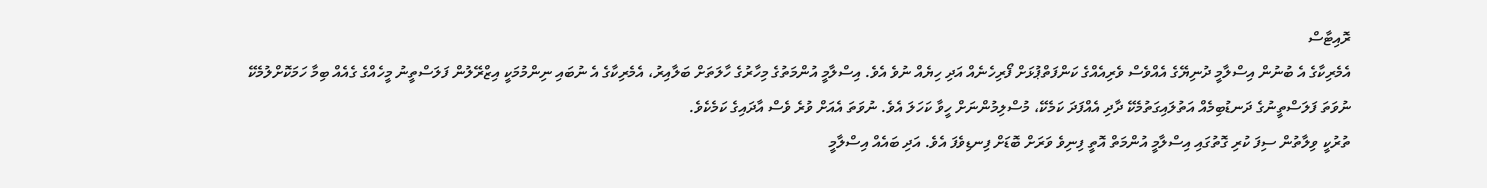ރޮއިޓާސް
އެމެރިކާގެ އެ ބުނުން އިސްލާމީ ދުނިޔޭގެ އެއްވެސް ވެރިއެއްގެ ކަންފަތްޕުޅަށް ފޯރިހެނެއް އަދި ހިޔެއް ނުވެ އެވެ. އިސްލާމީ އުންމަތުގެ މިހާރުގެ ހާލަތަށް ބަލާއިރު، އެމެރިކާގެ އެ ނުބައި ނިންމުމަކީ އިޒްރޭލުން ފަލަސްތީނު މީހެއްގެ ގެއެއް ބިމާ ހަމަކޮށްލުމެކޭ ނުވަތަ ފަލަސްތީނުގެ ދަނޑުބިމެއް އަތުލައިގަތުމެކޭ ދާދި އެއްފަދަ ކަމެކޭ، މުސްލިމުންނަށް ހީވާ ކަހަލަ އެވެ. ނުވަތަ އެއަށް ވުރެ ވެސް އާދައިގެ ކަމެކެވެ.
ތުރުކީ ވިލާތުން ސިފަ ކުރި ގޮތުގައި އިސްލާމީ އުންމަތް އޮތީ ފިނިވެ ވަރަށް ބޮޑަށް ފިނޑިވެފަ އެވެ. އަދި ބައެއް އިސްލާމީ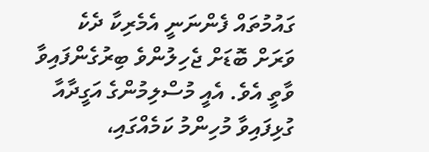ގައުމުތައް ފެންނަނީ އެމެރިކާ ދެކެ ވަރަށް ބޮޑަށް ޖެހިލުންވެ ބިރުގެންފައިވާ ވާތީ އެވެ. އެއީ މުސްލިމުންގެ އަގީދާއާ ގުޅިފައިވާ މުހިންމު ކަމެއްގައި،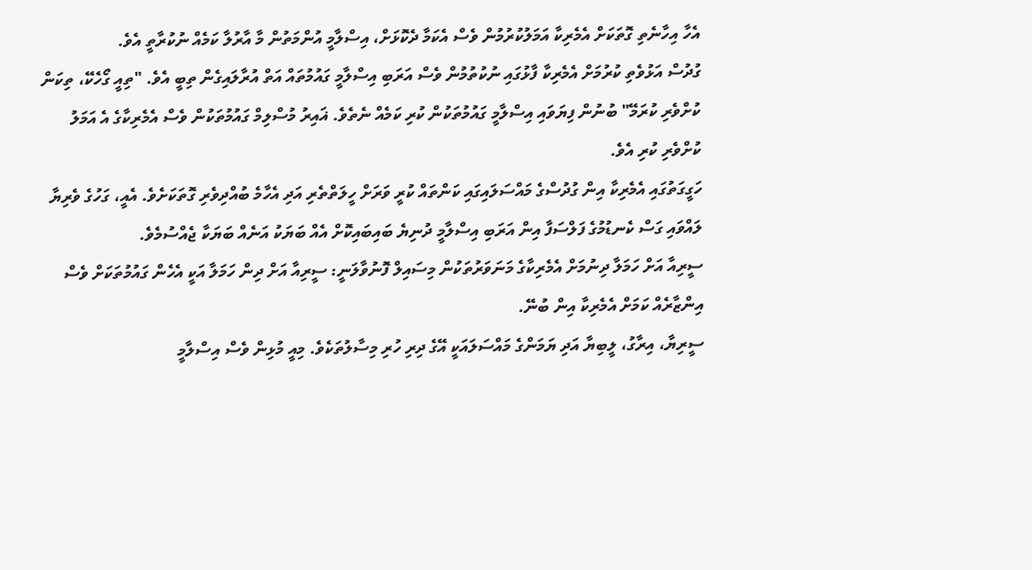އެހާ އިހާނެތި ގޮތަކަށް އެމެރިކާ އަމަލުކުރުމުން ވެސް އެކަމާ ދެކޮޅަށް، އިސްލާމީ އުންމަތުން މާ އާރުލާ ކަމެއް ނުކުރާތީ އެވެ.
ގުދުސް އަޅުވެތި ކުރުމަށް އެމެރިކާ ފާޅުގައި ނުކުތުމުން ވެސް އަރަބި އިސްލާމީ ގައުމުތައް އަތް އުރާލައިގެން ތިބީ އެވެ. "ތިއީ ގޯހެކޭ، ތިކަން ކުށްވެރި ކުރަމޭ" ބުނުން ފިޔަވައި އިސްލާމީ ގައުމުތަކުން ކުރި ކަމެއް ނެތެވެ. ޣައިރު މުސްލިމް ގައުމުތަކުން ވެސް އެމެރިކާގެ އެ އަމަލު ކުށްވެރި ކުރި އެވެ.
ހަގީގަތުގައި އެމެރިކާ އިން ގުދުސްގެ މައްސަލައިގައި ކަންތައް ކުރީ ވަރަށް ހީލަތްތެރި އަދި އެހާމެ ބުއްދިވެރި ގޮތަކަށެވެ. އެއީ، ގަހުގެ ވެރިޔާ ލައްވައި ގަސް ކެނޑުމުގެ ފަލްސަފާ އިން އަރަބި އިސްލާމީ ދުނިޔެ ބައިބައިކޮށް އެއް ބަޔަކު އަނެއް ބަޔަކާ ޖެއްސުމެވެ.
ސީރިއާ އަށް ހަމަލާ ދިނުމަށް އެމެރިކާގެ މަނަވަރުތަކުން މިސައިލް ފޮނުވާލަނީ: ސީރިއާ އަށް ދިން ހަމަލާ އަކީ އެހެން ގައުމުތަކަށް ވެސް އިންޒާރެއް ކަމަށް އެމެރިކާ އިން ބުނޭ.
ސީރިޔާ، އިރާގު، ލީބިޔާ އަދި ޔަމަންގެ މައްސަލައަކީ އޭގެ ދިރި ހުރި މިސާލުތަކެވެ. މިއީ މުޅިން ވެސް އިސްލާމީ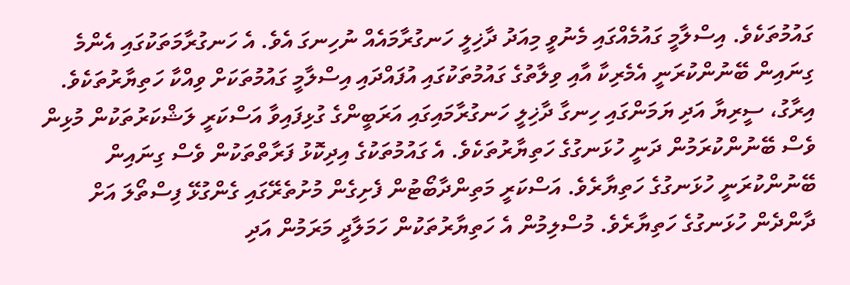ގައުމުތަކެވެ. އިސްލާމީ ގައުމެއްގައި މެނުވީ މިއަދު ދާޚިލީ ހަނގުރާމައެއް ނުހިނގަ އެވެ. އެ ހަނގުރާމަތަކުގައި އެންމެ ގިނައިން ބޭނުންކުރަނީ އެމެރިކާ އާއި ވިލާތުގެ ގައުމުތަކުގައި އުފައްދައި އިސްލާމީ ގައުމުތަކަށް ވިއްކާ ހަތިޔާރުތަކެވެ.
އިރާގު، ސީރިޔާ އަދި ޔަމަންގައި ހިނގާ ދާޚިލީ ހަނގުރާމައިގައި އަރަބީންގެ ގުޅިފައިވާ އަސްކަރީ ލަޝްކަރުތަކުން މުޅިން ވެސް ބޭނުންކުރަމުން ދަނީ ހުޅަނގުގެ ހަތިޔާރުތަކެވެ. އެ ގައުމުތަކުގެ އިދިކޮޅު ފަރާތްތަކުން ވެސް ގިނައިން ބޭނުންކުރަނީ ހުޅަނގުގެ ހަތިޔާރެވެ. އަސްކަރީ މަތިންދާބޯޓުން ފެށިގެން މުށުތެރޭގައި ގެންގުޅޭ ފިސްތޯލަ އަށް ދާންދެން ހުޅަނގުގެ ހަތިޔާރެވެ. މުސްލިމުން އެ ހަތިޔާރުތަކުން ހަމަލާދީ މަރަމުން އަދި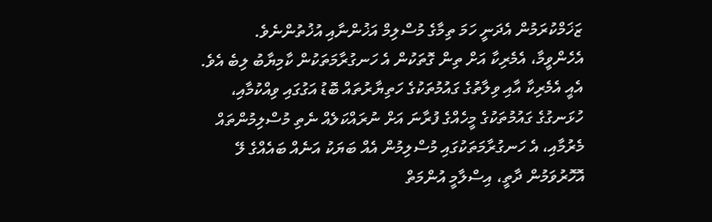ޒަޚަމްކުރަމުން އެދަނީ ހަމަ ތިމާގެ މުސްލިމް އަޚުންނާއި އުޚުތުންނެވެ.
އެހެންވީމާ، އެމެރިކާ އަށް ތިން ގޮތަކުން އެ ހަނގުރާމަތަކުން ކާމިޔާބު ލިބެ އެވެ. އެއީ އެމެރިކާ އާއި ވިލާތުގެ ގައުމުތަކުގެ ހަތިޔާރުތައް ބޮޑު އަގުގައި ވިއްކުމާއި، ހުޅަނގުގެ ގައުމުތަކުގެ މީހެއްގެ ފުރާނަ އަށް ނުރައްކަލެއް ނެތި މުސްލިމުންތައް މެރުމާއި، އެ ހަނގުރާމަތަކުގައި މުސްލިމުން އެއް ބަޔަކު އަނެއް ބައެއްގެ ލޭ އޮހޮރުވަމުން ދާތީ، އިސްލާމީ އުންމަތް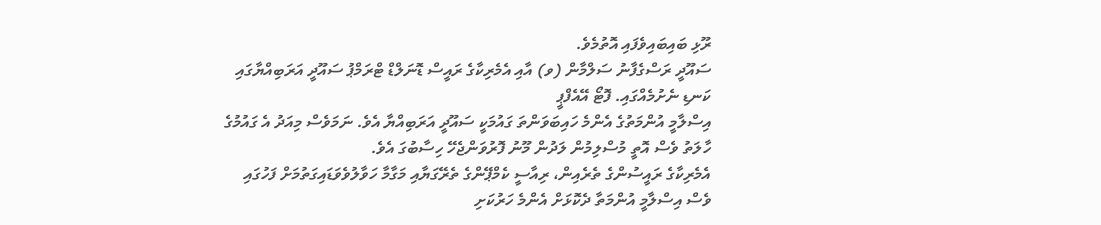ރޫޅި ބައިބައިވެފައި އޮތުމެވެ.
ސައޫދީ ރަސްގެފާނު ސަލްމާން (ވ) އާއި އެމެރިކާގެ ރައީސް ޑޮނަލްޑް ޓްރަމްޕު ސައޫދީ އަރަބިއްޔާގައި ކަނޑި ނެށުމެއްގައި. ފޮޓޯ އޭއެފްޕީ
އިސްލާމީ އުންމަތުގެ އެންމެ ހައިބަވަންތަ ގައުމަކީ ސައޫދީ އަރަބިއްޔާ އެވެ. ނަމަވެސް މިއަދު އެ ގައުމުގެ ހާލަތު ވެސް އޮތީ މުސްލިމުން ލަދުން މޫނު ފޮރުވަންޖެހޭ ހިސާބުގަ އެވެ.
އެމެރިކާގެ ރައީސުންގެ ތެރެއިން، ރިއާސީ ކެމްޕޭންގެ ތެރޭގަޔާއި މަގާމާ ހަވާލުވެވަޑައިގަތުމަށް ފަހުގައި ވެސް އިސްލާމީ އުންމަތާ ދެކޮޅަށް އެންމެ ހަރުކަށި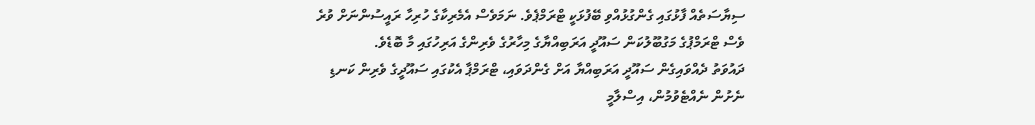ސިޔާސަތެއް ފާޅުގައި ގެންގުޅުއްވި ބޭފުޅަކީ ޓްރަމްޕެވެ. ނަމަވެސް އެމެރިކާގެ ހުރިހާ ރައީސުންނަށް ވުރެ ވެސް ޓްރަމްޕުގެ މަގުބޫލުކަން ސައޫދީ އަރަބިއްޔާގެ މިހާރުގެ ވެރިންގެ އަރިހުގައި މާ ބޮޑެވެ.
ދައުވަތު ދެއްވައިގެން ސައޫދީ އަރަބިއްޔާ އަށް ގެންދަވައި، ޓްރަމްޕާ އެކުގައި ސައޫދީގެ ވެރިން ކަނޑި ނެށުން ނެއްޓެވުމުން، އިސްލާމީ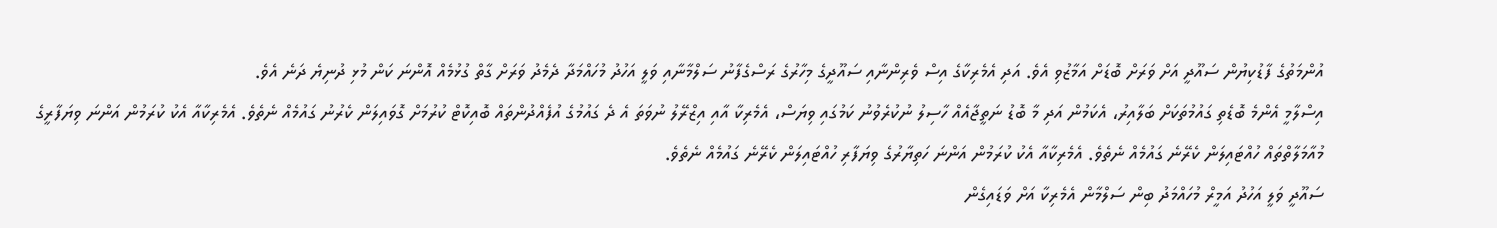އުންމަތުގެ ފާޑުކިޔުން ސައޫދީ އަށް ވަރަށް ބޮޑަށް އަމާޒުވި އެވެ. އަދި އެމެރިކާގެ އިސް ވެރިންނާއި ސައޫދީގެ މިހާރުގެ ރަސްގެފާނު ސަލްމާނާއި ވަލީ އަހުދު މުހައްމަދާ ދެމެދު ވަރަށް ގާތް ގުޅުމެއް އޮންނަ ކަން މުޅި ދުނިޔެ ދަނެ އެވެ.
އިސްލާމީ އެންމެ ބޮޑެތި ގައުމުތަކަށް ބަލާއިރު، އެކަމުން އަދި މާ ބޮޑު ނަތީޖާއެއް ހާސިލު ނުކުރެވުނު ކަމުގައި ވިޔަސް، އެމެރިކާ އާއި އިޒްރޭލު ނުވަތަ އެ ދެ ގައުމުގެ އުފެއްދުންތައް ބޮއިކޮޓް ކުރުމަށް ގޮވައިލަން ކެރުނު ގައުމެއް ނެތެވެ. އެމެރިކާއާ އެކު ކުރަމުން އަންނަ ވިޔަފާރީގެ މުއާމަލާތްތައް ހުއްޓައިލަން ކެރޭނެ ގައުމެއް ނެތެވެ. އެމެރިކާއާ އެކު ކުރަމުން އަންނަ ހަތިޔާރުގެ ވިޔަފާރި ހުއްޓައިލަން ކެރޭނެ ގައުމެއް ނެތެވެ.
ސައޫދީ ވަލީ އަހުދު އަމީރް މުހައްމަދު ބިން ސަލްމާން އެމެރިކާ އަށް ވަޑައިގެން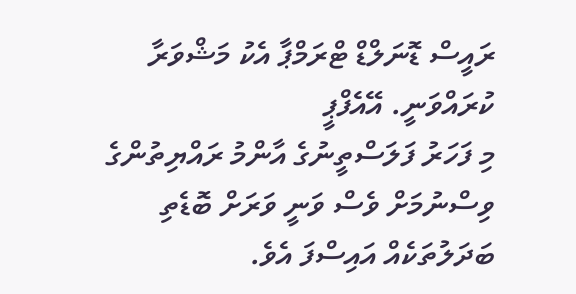ރައީސް ޑޮނަލްޑް ޓްރަމްޕާ އެކު މަޝްވަރާ ކުރައްވަނީ. އޭއެފްޕީ
މި ފަހަރު ފަލަސްތީނުގެ އާންމު ރައްޔިތުންގެ ވިސްނުމަށް ވެސް ވަނީ ވަރަށް ބޮޑެތި ބަދަލުތަކެއް އައިސްފަ އެވެ.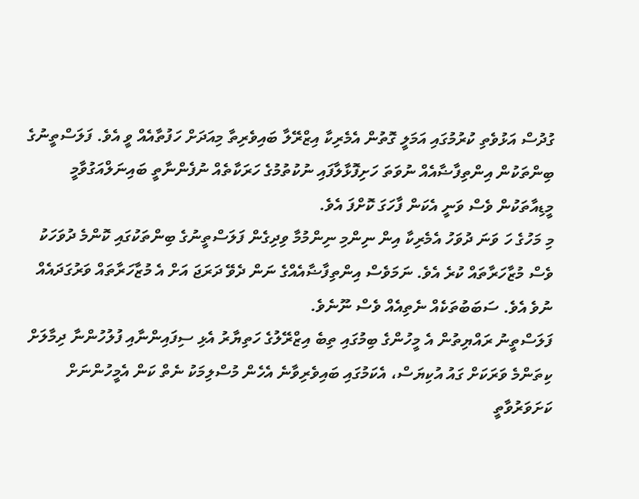ގުދުސް އަޅުވެތި ކުރުމުގައި އަމަލީ ގޮތުން އެމެރިކާ އިޒްރޭލާ ބައިވެރިތާ މިއަދަށް ހަފުތާއެއް ވީ އެވެ. ފަލަސްތީނުގެ ބިންތަކުން އިންތިފާޟާއެއް ނުވަތަ ހަށިފޮޅާލާފައި ނުކުތުމުގެ ހަރަކާތެއް ނުފެންނާތީ ބައިނަލްއަގުވާމީ މީޑިއާތަކުން ވެސް ވަނީ އެކަން ފާހަގަ ކޮށްފަ އެވެ.
މި މަހުގެ ހަ ވަނަ ދުވަހު އެމެރިކާ އިން ނިންމި ނިންމުމާ ވިދިގެން ފަލަސްތީނުގެ ބިންތަކުގައި ކޮންމެ ދުވަހަކު ވެސް މުޒާހަރާތައް ކުރެ އެވެ. ނަމަވެސް އިންތިފާޟާއެއްގެ ނަން ދެވޭ ދަރަޖަ އަށް އެ މުޒާހަރާތައް ވަރުގަދައެއް ނުވެ އެވެ. ސަބަބުތަކެއް ނެތިއެއް ވެސް ނޫނެވެ.
ފަލަސްތީނު ރައްޔިތުން އެ މީހުންގެ ބިމުގައި ތިބެ އިޒްރޭލުގެ ހަތިޔާރު އެޅި ސިފައިންނާއި ފުލުހުންނާ ދިމާލަށް ކިތަންމެ ވަރަކަށް ގައު އުކިޔަސް، އެކަމުގައި ބައިވެރިވާނެ އެހެން މުސްލިމަކު ނެތް ކަން އެމީހުންނަށް ކަށަވަރުވާތީ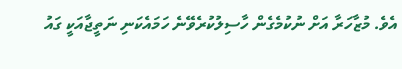އެވެ. މުޒާހަރާ އަށް ނުކުމެގެން ހާސިލުކުރެވޭނެ ހަމައެކަނި ނަތީޖާއަކީ ގައު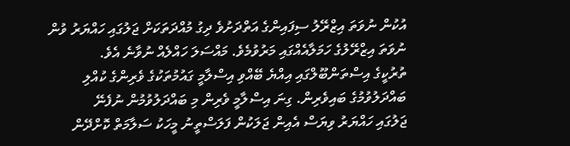އުކުން ނުވަތަ އިޒްރޭލު ސިފައިންގެ އަތްދަށުވެ ދިގު މުއްދަތަކަށް ޖަލުގައި ހައްޔަރު ވުން ނުވަތަ އިޒްރޭލުގެ ހަމަލާއެއްގައި މަރުވުމެވެ. މައްސަލަ ހައްލެއް ނުވާނެ އެވެ.
ތުރުކީގެ އިސްތަންބޫލްގައި އިއްޔެ ބޭއްވި އިސްލާމީ ގައުމުތަކުގެ ވެރިންގެ ކުއްލި ބައްދަލުވުމުގެ ބައިވެރިން. ގިނަ އިސްލާމީ ވެރިން މި ބައްދަލުވުމުން ނުފެނޭ
ޖަލުގައި ހައްޔަރު ވިޔަސް އެއިން ޖަލަކުން ފަލަސްތީނު މީހަކު ސަލާމަތް ކޮށްދޭން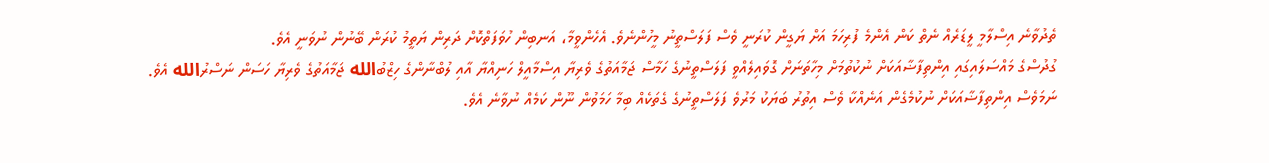ތެދުވާނެ އިސްލާމީ ލީޑަރެއް ނެތް ކަން އެންމެ ފުރިހަމަ އަށް ޔަގީން ކުރަނީ ވެސް ފަލަސްތީނު މީހުންނެވެ. އެހެންވީމާ، އަނބިން ހުވަފަތްކޮށް ދަރިން ޔަތީމު ކުރަން ބޭނުން ނުވަނީ އެވެ.
ގުދުސްގެ މައްސަލައިގައި އިންތިފާޟާއަކަށް ނުކުތުމަށް މިހާތަނަށް ގޮވައިލެއްވީ ފަލަސްތީނުގެ ހަމާސް ޖަމާއަތުގެ ވެރިޔާ އިސްމާއީލް ހަނިއްޔާ އާއި ލުބްނާންގެ ހިޒްބުالله ޖަމާއަތުގެ ވެރިޔާ ހަސަން ނަސްރުالله އެވެ. ނަމަވެސް އިންތިފާޟާއަކަށް ނުކުމެގެން އަނެއްކާ ވެސް އިތުރު ބަޔަކު މަރުވެ ފަލަސްތީނުގެ ގެތަކެއް ބިމާ ހަމަވުން ނޫން ކަމެއް ނުވާނެ އެވެ.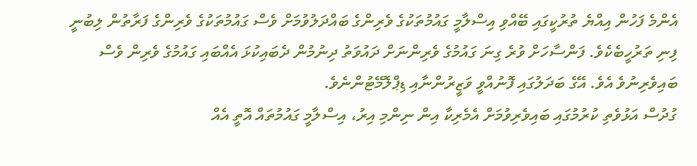އެންމެ ފަހުން އިއްޔެ ތުރުކީގައި ބޭއްވި އިސްލާމީ ގައުމުތަކުގެ ވެރިންގެ ބައްދަލުވުމަށް ވެސް ގައުމުތަކުގެ ވެރިންގެ ފަރާތުން ލިބުނީ ފިނި ތަރުހީބެކެވެ. ފަންސާހަށް ވުރެ ގިނަ ގައުމުގެ ވެރިންނަށް ދައުވަތު ދިނުމުން ދެބައިކުޅަ އެއްބައި ގައުމުގެ ވެރިން ވެސް ބައިވެރިނުވެ އެވެ. އޭގެ ބަދަލުގައި ފޮނުއްވީ ވަޒީރުންނާއި ޑިޕްލޮމޭޓުންނެވެ.
ގުދުސް އަޅުވެތި ކުރުމުގައި ބައިވެރިވުމަށް އެމެރިކާ އިން ނިންމި އިރު، އިސްލާމީ ގައުމުތައް އޮތީ އެއް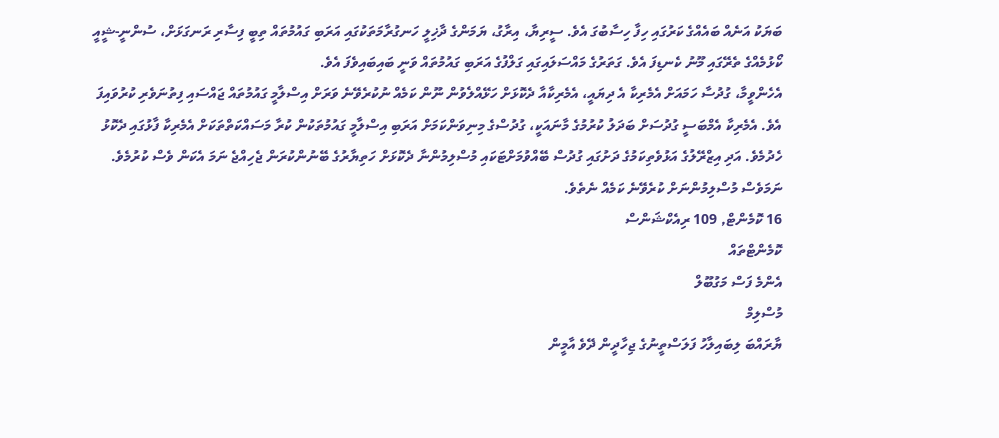ބަޔަކު އަނެއް ބައެއްގެ ކަރުގައި ހިފާ ހިސާބުގަ އެވެ. ސީރިޔާ، އިރާގު، ޔަމަންގެ ދާޚިލީ ހަނގުރާމަތަކުގައި އަރަބި ގައުމުތައް ތިބީ ފިސާރި ރަނގަޅަށް، ސުންނީ-ޝީއީ ކޯޅުމެއްގެ ތެރޭގައި މޫނު ކެނޑިފަ އެވެ. ގަތަރުގެ މައްސަލައިގައި ގަލްފުގެ އަރަބި ގައުމުތައް ވަނީ ބައިބައިވެފަ އެވެ.
އެހެންވީމާ، ގުދުސާ ހަމައަށް އެމެރިކާ އެ ދިޔައީ، އެމެރިކާއާ ދެކޮޅަށް ހަޅޭއްލެވުން ނޫން ކަމެއް ނުކުރެވޭނެ ވަރަށް އިސްލާމީ ގައުމުތައް ޖައްސައި ފިތުނަވެރި ކުރުވައިފަ އެވެ. އެމެރިކާ އެމްބަސީ ގުދުސަށް ބަދަލު ކުރުމުގެ މާނައަކީ، ގުދުސްގެ މިނިވަންކަމަށް އަރަބި އިސްލާމީ ގައުމުތަކުން ކުރާ މަސައްކަތްތަކަށް އެމެރިކާ ފާޅުގައި ދެކޮޅު ހެދުމެވެ. އަދި އިޒްރޭލުގެ އަޅުވެތިކަމުގެ ދަށުގައި ގުދުސް ބޭއްވުމަށްޓަކައި މުސްލިމުންނާ ދެކޮޅަށް ހަތިޔާރުގެ ބޭނުންކުރަން ޖެހިއްޖެ ނަމަ އެކަން ވެސް ކުރުމެވެ. ނަމަވެސް މުސްލިމުންނަށް ކުރެވޭނެ ކަމެއް ނެތެވެ.
16 ކޮމެންޓް, 109 ރިއެކްޝަންސް
ކޮމެންޓްތައް
އެންމެ ފަސް މަގުބޫލް
މުސްލިމް
ޔާރައްބަ ލިބައިލާހު ފަލަސްތީނުގެ ޖިހާދީން ދޭވެ އާމީން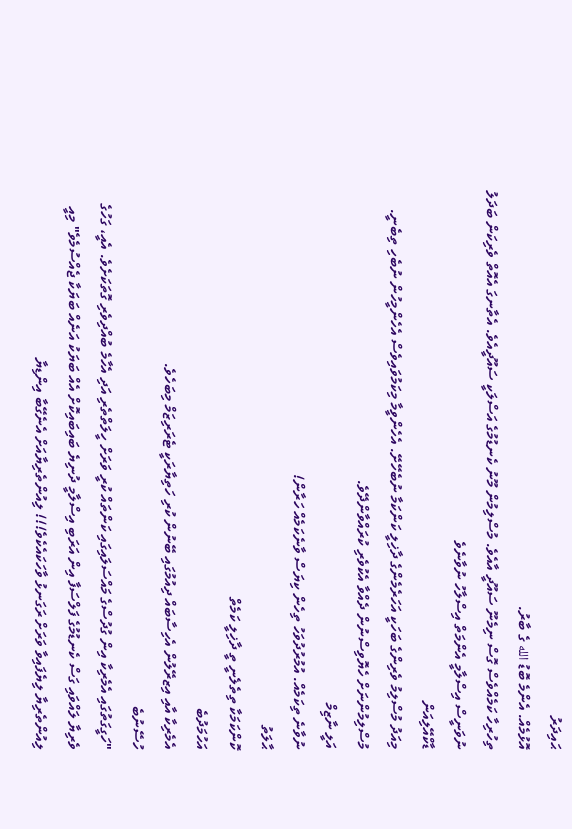ޙައިދަރު
އޮޅުމެއް. އެންމެ ބޮޑު الله ގެ ބާރު.
ތިހުރިހާ ކަމެއްވެސް ގޮސް ނިމެނޫ ސައޫދީ އާއެވެ. މުސްލިމުން މޫނު ކެނޑުމުގެ އަސްލަކީ ސައޫދީއެވެ. އެތާނގަ އެއޮތް ވެރިކަން ބަދަލު ނުވަނީސް އިސްލާމީ އެންމަތް އިސްލާހު ނުވާނެވެ
ޑާކްއޭލިއަން
މިއަދު މުސްލިމު ވެރިންގެ ބަހަކީ އަހަރެމެންގެ ދާޚިލީ ކަންކަމާ ނުބެހޭށޭ. އެހެންވީމާ މިކަމުވައިވެސް އެހެންމީހުން ނުބެހި ތިބެނީ.
މުސްލިމުންނަށް ހެޔޮވިސްނުން ދެއްވާ އެކުވެރި ކުރައްވާންދޭވެ.
އަލީ ނާޒިމް
ނުވާނެ ތިކަމެއް. އުމުރުދުވަހު ތިހެން ކިޔަސް ވާނެކަމެއް ހަރާން!
ޙާލަތު
ކޮންކަމަކާ ތިތެލެނީ ތީ ދާޚިލީ ކަމެތް
އަހުމަދުބެ
އެމެރިކާ އާއި އިޒރޭލުން އެހިސާބައް ދިއުމުގައި ބޭނުން ކުރި ހަތިޔާރަކީ ޓެރަރިޒަމް މިބަހެވެ.
ހުސޭނުބެ
"ހަގީގަތުގައި އެމެރިކާ އިން ގުދުސްގެ މައްސަލައިގައި ކަންތައް ކުރީ ވަރަށް ހީލަތްތެރި އަދި އެހާމެ ބުއްދިވެރި ގޮތަކަށެވެ. އެއީ، ގަހުގެ ވެރިޔާ ލައްވައި ގަސް ކެނޑުމުގެ ފަލްސަފާ އިން އަރަބި އިސްލާމީ ދުނިޔެ ބައިބައިކޮށް އެއް ބަޔަކު އަނެއް ބަޔަކާ ޖެއްސުމެވެ" މިއީ ލިއުންތެރިޔާ ލިޔެފައިވާ ވަރަށް ރަގަނޅު ވާހަކައެކެވެ!!! ލިއުންތެރިޔާއަށް އެނެގޭބާ އިންޑިޔާ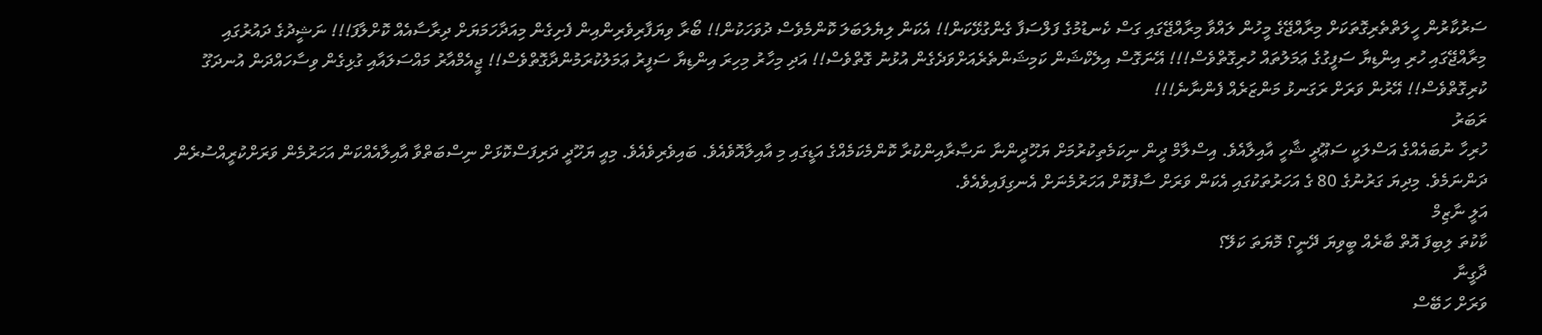ސަރުކާރުން ހީލަތްތެރިގޮތަކަށް މިރާއްޖޭގެ މީހުން ލައްވާ މިރާއްޖޭގައި ގަސް ކެނޑުމުގެ ފަލްސަފާ ގެންގުޅޭކަން!! އެކަން ލިޔެލަބަލަ ކޮންމެވެސް ދުވަހަކުން!! ބޯރާ ވިޔަފާރިވެރިންއިން ފެށިގެން މިއަދާހަމަޔަށް ދިރާސާއެއް ކޮށްލާފަ!!! ނަޝީދުގެ ދައުރުގައި މިރާއްޖޭގައި ހުރި އިންޑިޔާ ސަފީގުގެ ޢަމަލުތައް ހުރިގޮތްވެސް!!! އޭނަގޮސް އިލެކްޝަން ކަމިޝަންތެރެއަށްވަދެގެން އުޅުނު ގޮތްވެސް!! އަދި މިހާރު މިހިރަ އިންޑިޔާ ސަފީރު ޢަމަލުކުރަމުންދާގޮތްވެސް!! ޖީއެމްއާރު މައްސަލައާއި ގުޅިގެން ވިސާހައްދަން އުނދަގޫ ކުރިގޮތްވެސް!! އޭރުން ވަރަށް ރަގަނޅު މަންޒަރެއް ފެންނާނެ!!!
ރަބަރު
ހުރިހާ ނުބައެއްގެ އަސްލަކީ ސަޢޫދީ ޝާހީ އާއިލާއެވެ. އިސްލާމް ދީން ނިކަމެތިކުރުމަށް ޔަހޫދީންނާ ނަޞާރާއިންކުރާ ކޮންމެކަމެއްގެ އަޑީގައި މި އާއިލާއޮވެއެވެ. ބައިވެރިވެއެވެ. މިއީ ޔަހޫދީ ދަރިފަސްކޮޅަށް ނިސްބަތްވާ އާއިލާއެއްކަން އަހަރުމެން ވަރަށްކުރީއްސުރެން ދަންނަމެވެ. މިދިޔަ ގަރުނުގެ 80 ގެ އަހަރުތަކުގައި އެކަން ވަރަށް ސާފުކޮށް އަހަރުމެނަށް އެނގިފައިވެއެވެ.
އަލީ ނާޒިމް
ކާކުތަ ލިބިފަ އޮތް ބާރެއް ބީވިޔަ ދޭނީ؟ މޮޔަތަ ކަލޭ؟
ދާގީނާ
ވަރަށް ހަބޭސް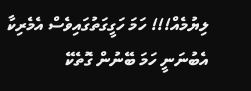ލިޔުމެއް!!! ހަމަ ހަގީގަތުގައިވެސް އެމެރިކާ އެބުނަނީ ހަމަ ބޭނުން ގޮތެކޭ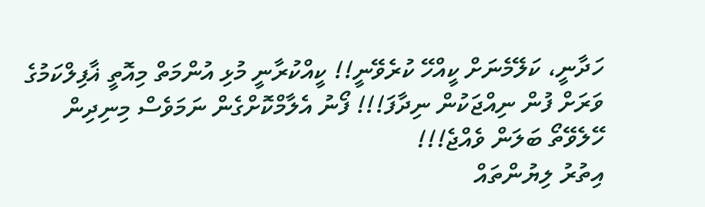ހަދާނީ، ކަލޭމެނަށް ކީއްހޭ ކުރެވޭނީ!! ކީއްކުރާނީ މުޅި އުންމަތް މިއޮތީ ޣާފިލްކަމުގެ ވަރަށް ފުން ނިއްޖަކުން ނިދާފަ!!! ފޯނު އެލާމްކޮށްގެން ނަމަވެސް މިނިދިން ހޭލެވޭތޯ ބަލަން ވެއްޖެ!!!
އިތުރު ލިޔުންތައް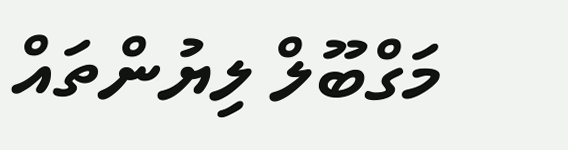މަގްބޫލް ލިޔުންތައް